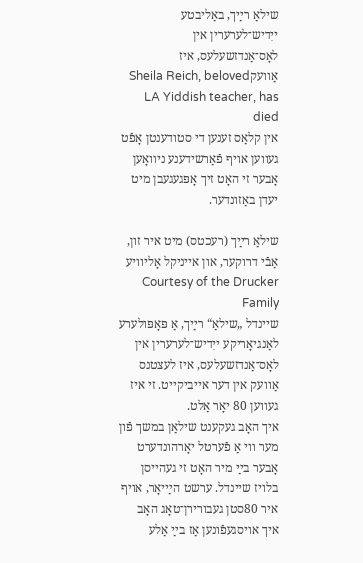שילאַ רײַך, באַליבטע ייִדיש־לערערין אין לאָס־אַנדזשעלעס, איז אַוועקSheila Reich, beloved LA Yiddish teacher, has died
אין קלאַס זענען די סטודענטן אָפֿט געווען אױף פֿאַרשידענע ניװאָען אָבער זי האָט זיך אָפּגעגעבן מיט יעדן באַזונדער.

שילאַ רײַך (רעכטס) מיט איר זון, אַבֿי דרוקער, און אייניקל אָליוויע Courtesy of the Drucker Family
שיינדל „שילאַ“ רײַך, אַ פּאָפּולערע לאַנגיאָריקע ייִדיש־לערערין אין לאָס־אַנדזשעלעס, איז לעצטנס אַוועק אין דער אייביקייט. זי איז געווען 80 יאָר אַלט.
איך האָב געקענט שילאַן במשך פֿון מער װי אַ פֿערטל יאָרהונדערט אָבער בײַ מיר האָט זי געהייסן בלויז שיינדל. ערשט הײַיאָר, אויף איר 80סטן געבורירן־טאָג האָב איך אױסגעפֿונען אַז בײַ אַלע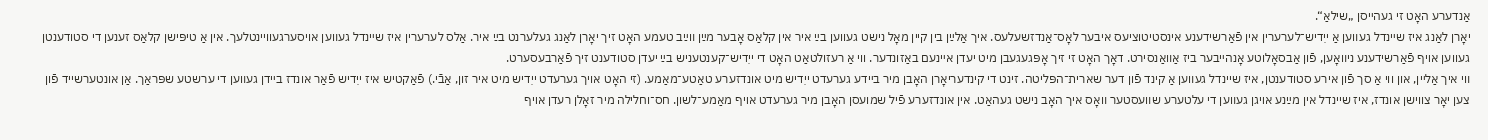אַנדערע האָט זי געהײסן „שילאַ“.
יאָרן לאַנג איז שײנדל געװען אַ ייִדיש־לערערין אין פֿאַרשידענע אינסטיטוציעס איבער לאָס־אַנדזשעלעס. איך אַלײַן בין קיין מאָל נישט געווען בײַ איר אין קלאַס אָבער מײַן װײַב טעמע האָט זיך יאָרן לאַנג געלערנט בײַ איר. אַלס לערערין איז שײנדל געװען אויסערגעוויינטלעך. אין אַ טיפּישן קלאַס זענען די סטודענטן געווען אױף פֿאַרשידענע ניװאָען, פֿון אַבסאָלוטע אָנהײבער ביז אַװאַנסירט. דאָך האָט זי זיך אָפּגעגעבן מיט יעדן אײנעם באַזונדער. ווי אַ רעזולטאַט האָט די ייִדיש־קענטעניש בײַ יעדן סטודענט זיך פֿאַרבעסערט.
װי איך אַלײן, און ווי אַ סך פֿון אירע סטודענטן, איז שיינדל געװען אַ קינד פֿון דער שארית־הפּליטה. זינט די קינדעריאָרן האָבן מיר בײדע גערעדט ייִדיש מיט אונדזערע טאַטע־מאַמע. (זי האָט אויך גערעדט ייִדיש מיט איר זון, אַבֿי.) פֿאַקטיש איז ייִדיש פֿאַר אונדז בײדן געװען די ערשטע שפּראַך. אַן אונטערשייד פֿון צען יאָר צווישן אונדז, איז שיינדל אין מײַנע אױגן געװען די עלטערע שװעסטער װאָס איך האָב נישט געהאַט. אין אונדזערע פֿיל שמועסן האָבן מיר גערעדט אױף מאַמע־לשון. חס־וחלילה מיר זאָלן רעדן אױף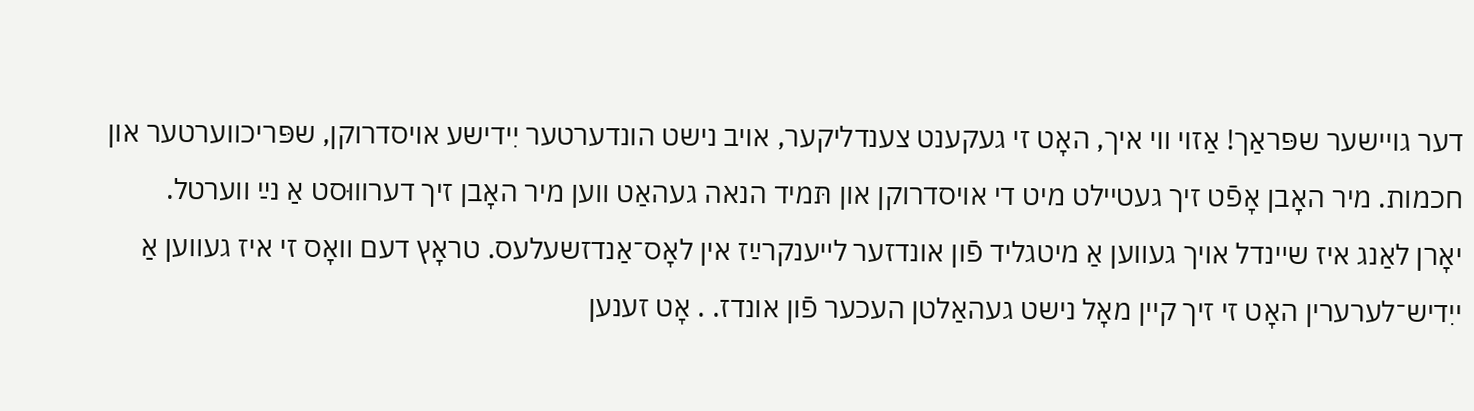דער גױישער שפּראַך! אַזױ װי איך, האָט זי געקענט צענדליקער, אױב נישט הונדערטער יִידישע אױסדרוקן, שפּריכװערטער און חכמות. מיר האָבן אָפֿט זיך געטיילט מיט די אויסדרוקן און תּמיד הנאה געהאַט ווען מיר האָבן זיך דערוווּסט אַ נײַ ווערטל.
יאָרן לאַנג איז שײנדל אויך געװען אַ מיטגליד פֿון אונדזער לײענקרײַז אין לאָס־אַנדזשעלעס. טראָץ דעם װאָס זי איז געװען אַ ייִדיש־לערערין האָט זי זיך קיין מאָל נישט געהאַלטן העכער פֿון אונדז. . אָט זענען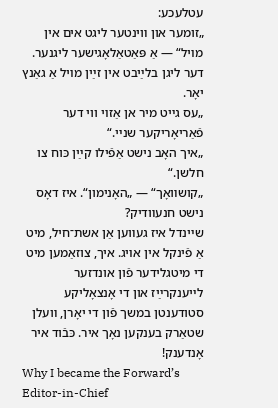עטלעכע:
„זומער און װינטער ליגט אים אין מױל“ — אַ פּאַטאַלאָגישער ליגנער. דער ליגן בלײַבט אין זײַן מױל אַ גאַנץ יאָר.
„עס גײט מיר אן אַזױ ווי דער פֿאַריאָריקער שנײ.“
„איך האָב נישט אַפֿילו קײַן כּוח צו חלשן.“
„קושװאָך“ — „האָנימון“. איז דאָס נישט חנעװדיק?
שײנדל איז געװען אַן אשת־חיל, מיט אַ פֿינקל אין אױג. איך, צוזאַמען מיט די מיטגלידער פֿון אונדזער לײענקרײַז און די אָנצאָליקע סטודענטן במשך פֿון די יאָרן, װעלן שטאַרק בענקען נאָך איר. כּבֿוד איר אָנדענק!
Why I became the Forward’s Editor-in-Chief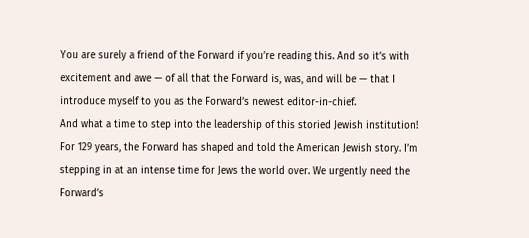You are surely a friend of the Forward if you’re reading this. And so it’s with excitement and awe — of all that the Forward is, was, and will be — that I introduce myself to you as the Forward’s newest editor-in-chief.
And what a time to step into the leadership of this storied Jewish institution! For 129 years, the Forward has shaped and told the American Jewish story. I’m stepping in at an intense time for Jews the world over. We urgently need the Forward’s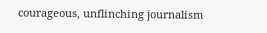courageous, unflinching journalism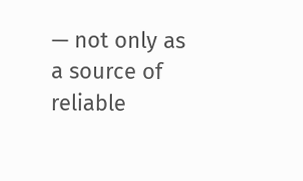— not only as a source of reliable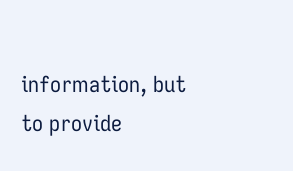information, but to provide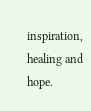inspiration, healing and hope.